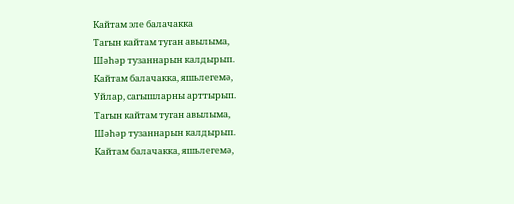Кайтам эле балачакка
Тагын кайтам туган авылыма,
Шәһәр тузаннарын калдырып.
Кайтам балачакка, яшьлегемә,
Уйлар, сагышларны арттырып.
Тагын кайтам туган авылыма,
Шәһәр тузаннарын калдырып.
Кайтам балачакка, яшьлегемә,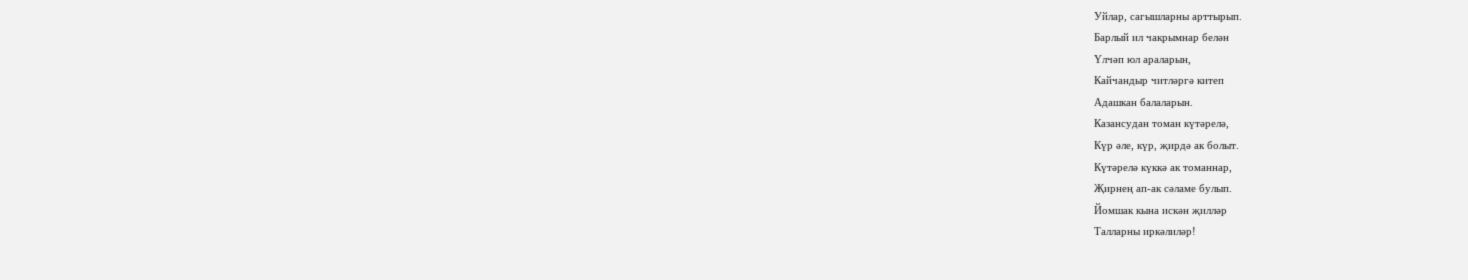Уйлар, сагышларны арттырып.
Барлый ил чакрымнар белән
Үлчәп юл араларын,
Кайчандыр читләргә китеп
Адашкан балаларын.
Казансудан томан күтәрелә,
Күр әле, күр, җирдә ак болыт.
Күтәрелә күккә ак томаннар,
Җирнең ап-ак сәламе булып.
Йомшак кына искән җилләр
Талларны иркәлиләр!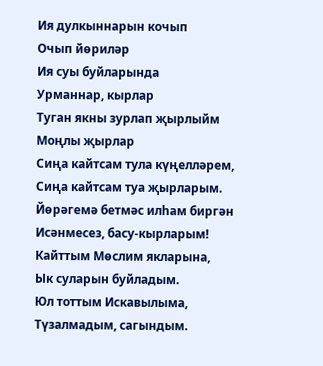Ия дулкыннарын кочып
Очып йөриләр
Ия суы буйларында
Урманнар, кырлар
Туган якны зурлап җырлыйм
Моңлы җырлар
Сиңа кайтсам тула күңелләрем,
Сиңа кайтсам туа җырларым.
Йөрәгемә бетмәс илһам биргән
Исәнмесез, басу-кырларым!
Кайттым Мөслим якларына,
Ык суларын буйладым.
Юл тоттым Искавылыма,
Түзалмадым, сагындым.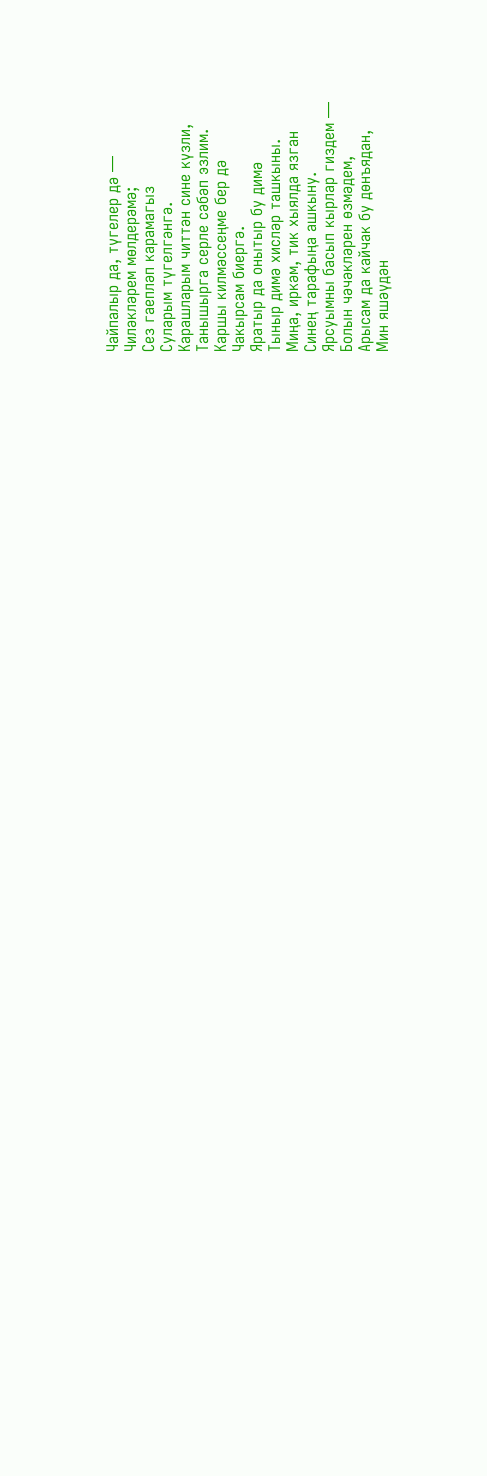Чайпалыр да, түгелер дә —
Чиләкләрем мөлдерәмә;
Сез гаепләп карамагыз
Суларым түгелгәнгә.
Карашларым читтән сине күзли,
Танышырга серле сәбәп эзлим.
Каршы килмәссеңме бер дә
Чакырсам биергә.
Яратыр да онытыр бу димә
Тыныр димә хисләр ташкыны.
Миңа, иркәм, тик хыялда язган
Синең тарафыңа ашкыну.
Ярсуымны басып кырлар гиздем —
Болын чәчәкләрен өзмәдем,
Арысам да кайчак бу дөнъядан,
Мин яшәүдән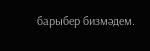барыбер бизмәдем.